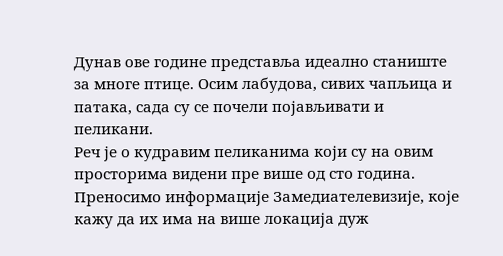Дунав ове године представља идеално станиште за многе птице. Осим лабудова, сивих чапљица и патака, сада су се почели појављивати и пеликани.
Реч је о кудравим пеликанима који су на овим просторима видени пре више од сто година. Преносимо информације Замедиателевизије, које кажу да их има на више локација дуж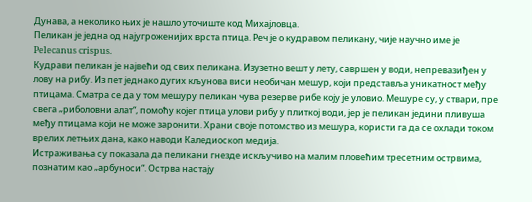Дунава, а неколико њих је нашло уточиште код Михајловца.
Пеликан је једна од најугроженијих врста птица. Реч је о кудравом пеликану, чије научно име је Pelecanus crispus.
Кудрави пеликан је највећи од свих пеликана. Изузетно вешт у лету, савршен у води, непревазиђен у лову на рибу. Из пет једнако дугих кљунова виси необичан мешур, који представља уникатност међу птицама. Сматра се да у том мешуру пеликан чува резерве рибе коју је уловио. Мешуре су, у ствари, пре свега „риболовни алат“, помоћу којег птица улови рибу у плиткој води, јер је пеликан једини пливуша међу птицама који не може заронити. Храни своје потомство из мешура, користи га да се охлади током врелих летњих дана, како наводи Каледиоскоп медија.
Истраживања су показала да пеликани гнезде искључиво на малим пловећим тресетним острвима, познатим као „арбуноси“. Острва настају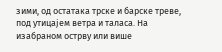зими, од остатака трске и барске треве, под утицајем ветра и таласа. На изабраном острву или више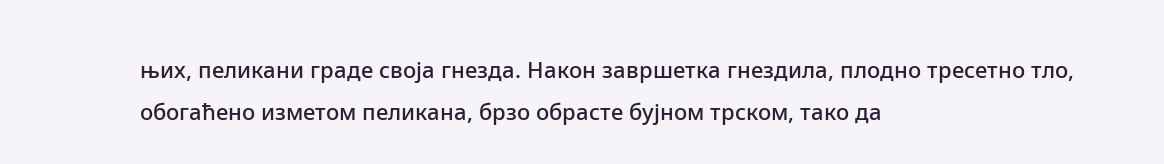њих, пеликани граде своја гнезда. Након завршетка гнездила, плодно тресетно тло, обогаћено изметом пеликана, брзо обрасте бујном трском, тако да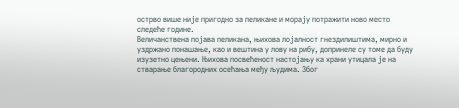острво више није пригодно за пеликане и морају потражити ново место следеће године.
Величанствена појава пеликана, њихова лојалност гнездилиштима, мирно и уздржано понашање, као и вештина у лову на рибу, допринеле су томе да буду изузетно цењени. Њихова посвећеност настојању ка храни утицала је на стварање благородних осећања међу људима. Због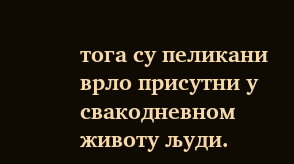тога су пеликани врло присутни у свакодневном животу људи.